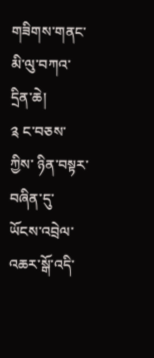གཟིགས་གནང་མི་ལུ་བཀའ་དྲིན་ཆེ།
༉ ང་བཅས་ཀྱིས་ ཉིན་བསྟར་བཞིན་དུ་
ཡོངས་འབྲེལ་འཆར་སྒོ་འདི་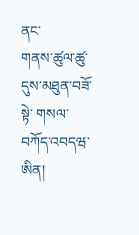ནང་
གནས་ཚུལ་ཚུ་ དུས་མཐུན་བཟོ་སྟེ་ གསལ་བཀོད་འབདཝ་ཨིན།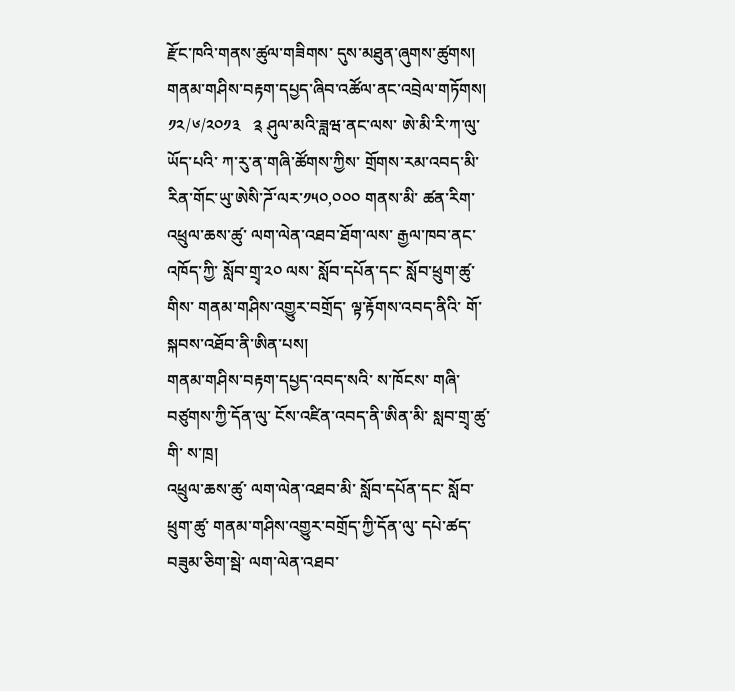རྫོང་ཁའི་གནས་ཚུལ་གཟིགས་ དུས་མཐུན་ཞུགས་ཚུགས།
གནམ་གཤིས་བརྟག་དཔྱད་ཞིབ་འཚོལ་ནང་འབྲེལ་གཏོགས།
༡༢/༦/༢༠༡༣   ༉ ཤུལ་མའི་ཟླཝ་ནང་ལས་ ཨེ་མི་རི་ཀ་ལུ་ཡོད་པའི་ ཀ་རུ་ན་གཞི་ཚོགས་ཀྱིས་ གྲོགས་རམ་འབད་མི་ རིན་གོང་ཡུ་ཨེསི་ཌོ་ལར་༡༥༠,༠༠༠ གནས་མི་ ཚན་རིག་འཕྲུལ་ཆས་ཚུ་ ལག་ལེན་འཐབ་ཐོག་ལས་ རྒྱལ་ཁབ་ནང་འཁོད་ཀྱི་ སློབ་གྲྭ་༢༠ ལས་ སློབ་དཔོན་དང་ སློབ་ཕྲུག་ཚུ་གིས་ གནམ་གཤིས་འགྱུར་བགྲོད་ ལྟ་རྟོགས་འབད་ནིའི་ གོ་སྐབས་འཐོབ་ནི་ཨིན་པས།
གནམ་གཤིས་བརྟག་དཔྱད་འབད་སའི་ ས་ཁོངས་ གཞི་བཙུགས་ཀྱི་དོན་ལུ་ ངོས་འཛིན་འབད་ནི་ཨིན་མི་ སླབ་གྲྭ་ཚུ་གི་ ས་ཁྲ།
འཕྲུལ་ཆས་ཚུ་ ལག་ལེན་འཐབ་མི་ སློབ་དཔོན་དང་ སློབ་ཕྲུག་ཚུ་ གནམ་གཤིས་འགྱུར་བགྲོད་ཀྱི་དོན་ལུ་ དཔེ་ཚད་བཟུམ་ཅིག་སྦེ་ ལག་ལེན་འཐབ་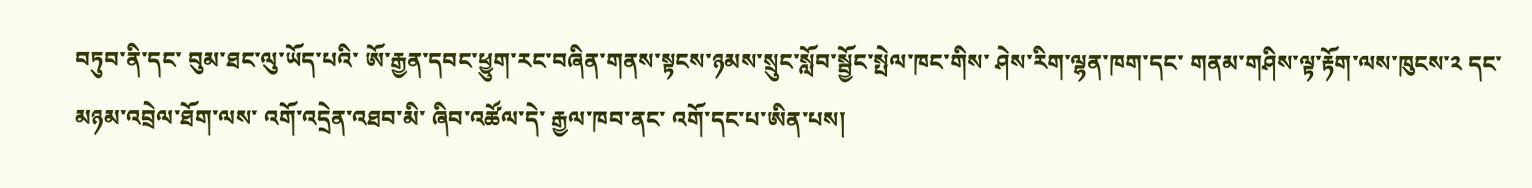བཏུབ་ནི་དང་ བུམ་ཐང་ལུ་ཡོད་པའི་ ཨོ་རྒྱན་དབང་ཕྱུག་རང་བཞིན་གནས་སྟངས་ཉམས་སྲུང་སློབ་སྦྱོང་སྤེལ་ཁང་གིས་ ཤེས་རིག་ལྷན་ཁག་དང་ གནམ་གཤིས་ལྟ་རྟོག་ལས་ཁུངས་༢ དང་ མཉམ་འབྲེལ་ཐོག་ལས་ འགོ་འདྲེན་འཐབ་མི་ ཞིབ་འཚོལ་དེ་ རྒྱལ་ཁབ་ནང་ འགོ་དང་པ་ཨིན་པས།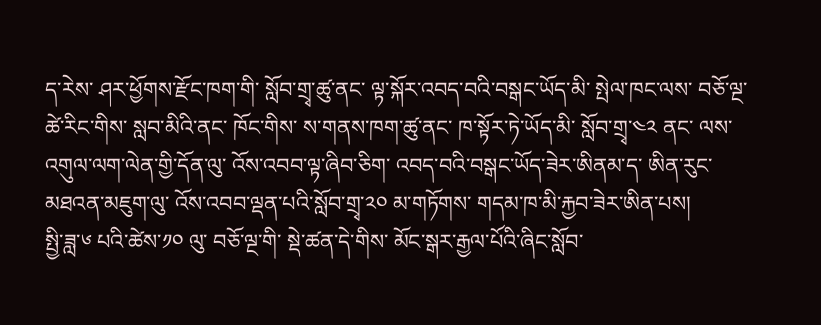ད་རེས་ ཤར་ཕྱོགས་རྫོང་ཁག་གི་ སློབ་གྲྭ་ཚུ་ནང་ ལྟ་སྐོར་འབད་བའི་བསྒང་ཡོད་མི་ སྤེལ་ཁང་ལས་ བཅོ་ལྔ་ཚེ་རིང་གིས་ སླབ་མིའི་ནང་ ཁོང་གིས་ ས་གནས་ཁག་ཚུ་ནང་ ཁ་སྟོར་ཏེ་ཡོད་མི་ སློབ་གྲྭ་༤༢ ནང་ ལས་འགུལ་ལག་ལེན་གྱི་དོན་ལུ་ འོས་འབབ་ལྟ་ཞིབ་ཅིག་ འབད་བའི་བསྒང་ཡོད་ཟེར་ཨིནམ་ད་ ཨིན་རུང་ མཐའན་མཇུག་ལུ་ འོས་འབབ་ལྡན་པའི་སློབ་གྲྭ་༢༠ མ་གཏོགས་ གདམ་ཁ་མི་རྐྱབ་ཟེར་ཨིན་པས།
སྤྱི་ཟླ་༦ པའི་ཚེས་༡༠ ལུ་ བཅོ་ལྔ་གི་ སྡེ་ཚན་དེ་གིས་ མོང་སྒར་རྒྱལ་པོའི་ཞིང་སློབ་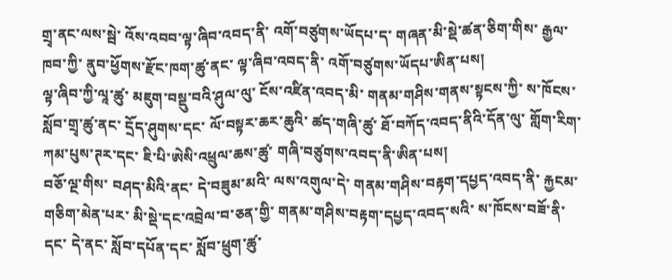གྲྭ་ནང་ལས་སྦེ་ འོས་འབབ་ལྟ་ཞིབ་འབད་ནི་ འགོ་བཙུགས་ཡོདཔ་ད་ གཞན་མི་སྡེ་ཚན་ཅིག་གིས་ རྒྱལ་ཁབ་ཀྱི་ ནུབ་ཕྱོགས་རྫོང་ཁག་ཚུ་ནང་ ལྟ་ཞིབ་འབད་ནི་ འགོ་བཙུགས་ཡོདཔ་ཨིན་པས།
ལྟ་ཞིབ་ཀྱི་ལཱ་ཚུ་ མཇུག་བསྡུ་བའི་ཤུལ་ལུ་ ངོས་འཛིན་འབད་མི་ གནམ་གཤིས་གནས་སྟངས་ཀྱི་ ས་ཁོངས་སློབ་གྲྭ་ཚུ་ནང་ དྲོད་ཤུགས་དང་ ལོ་བསྟར་ཆར་ཆུའི་ ཚད་གཞི་ཚུ་ ཐོ་བཀོད་འབད་ནིའི་དོན་ལུ་ གློག་རིག་ཀམ་པུས་ཊར་དང་ ཇི་པི་ཨེསི་འཕྲུལ་ཆས་ཚུ་ གཞི་བཙུགས་འབད་ནི་ཨིན་པས།
བཅོ་ལྔ་གིས་ བཤད་མིའི་ནང་ དེ་བཟུམ་མའི་ ལས་འགུལ་དེ་ གནམ་གཤིས་བརྟག་དཔྱད་འབད་ནི་ རྐྱངམ་གཅིག་མེན་པར་ མི་སྡེ་དང་འབྲེལ་བ་ཅན་གྱི་ གནམ་གཤིས་བརྟག་དཔྱད་འབད་སའི་ ས་ཁོངས་བཟོ་ནི་དང་ དེ་ནང་ སློབ་དཔོན་དང་ སློབ་ཕྲུག་ཚུ་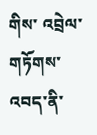གིས་ འབྲེལ་གཏོགས་འབད་ནི་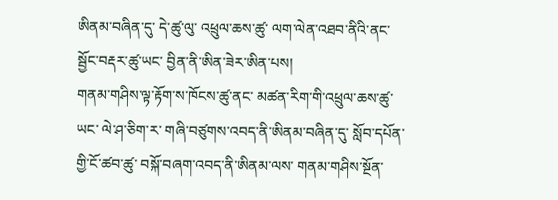ཨིནམ་བཞིན་དུ་ དེ་ཚུ་ལུ་ འཕྲུལ་ཆས་ཚུ་ ལག་ལེན་འཐབ་ནིའི་ནང་ སྦྱོང་བརྡར་ཚུ་ཡང་ བྱིན་ནི་ཨིན་ཟེར་ཨིན་པས།
གནམ་གཤིས་ལྟ་རྟོག་ས་ཁོངས་ཚུ་ནང་ མཚན་རིག་གི་འཕྲུལ་ཆས་ཚུ་ཡང་ ལེ་ཤ་ཅིག་ར་ གཞི་བཙུགས་འབད་ནི་ཨིནམ་བཞིན་དུ་ སློབ་དཔོན་གྱི་ངོ་ཚབ་ཚུ་ བསྐོ་བཞག་འབད་ནི་ཨིནམ་ལས་ གནམ་གཤིས་སྔོན་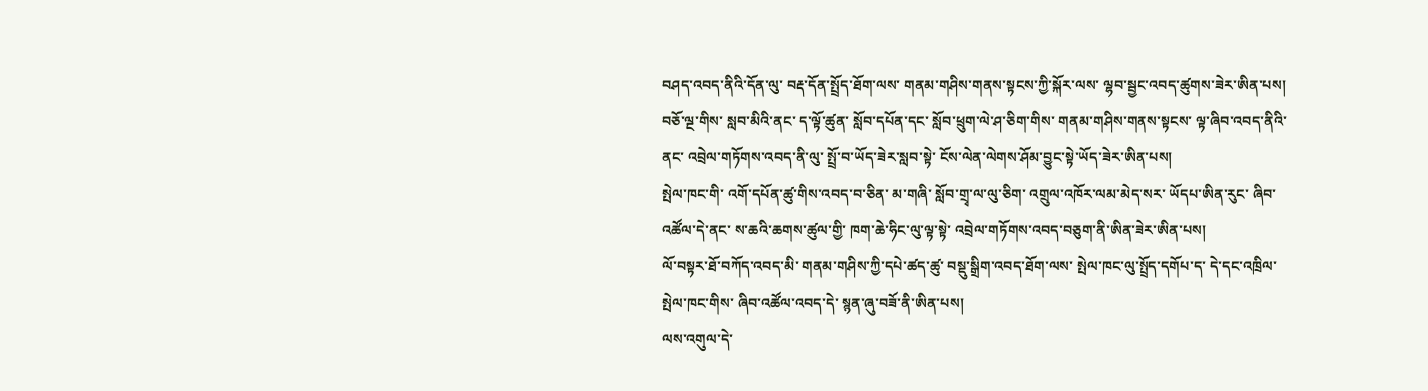བཤད་འབད་ནིའི་དོན་ལུ་ བརྡ་དོན་སྤྲོད་ཐོག་ལས་ གནམ་གཤིས་གནས་སྟངས་ཀྱི་སྐོར་ལས་ ལྷབ་སྦྱང་འབད་ཚུགས་ཟེར་ཨིན་པས།
བཅོ་ལྔ་གིས་ སླབ་མིའི་ནང་ ད་ལྟོ་ཚུན་ སློབ་དཔོན་དང་ སློབ་ཕྲུག་ལེ་ཤ་ཅིག་གིས་ གནམ་གཤིས་གནས་སྟངས་ ལྟ་ཞིབ་འབད་ནིའི་ནང་ འབྲེལ་གཏོགས་འབད་ནི་ལུ་ སྤྲོ་བ་ཡོད་ཟེར་སླབ་སྟེ་ ངོས་ལེན་ལེགས་ཤོམ་བྱུང་སྟེ་ཡོད་ཟེར་ཨིན་པས།
སྤེལ་ཁང་གི་ འགོ་དཔོན་ཚུ་གིས་འབད་བ་ཅིན་ མ་གཞི་ སློབ་གྲྭ་ལ་ལུ་ཅིག་ འགྲུལ་འཁོར་ལམ་མེད་སར་ ཡོདཔ་ཨིན་རུང་ ཞིབ་འཚོལ་དེ་ནང་ ས་ཆའི་ཆགས་ཚུལ་གྱི་ ཁག་ཆེ་ཧིང་ལུ་ལྟ་སྟེ་ འབྲེལ་གཏོགས་འབད་བཅུག་ནི་ཨིན་ཟེར་ཨིན་པས།
ལོ་བསྟར་ཐོ་བཀོད་འབད་མི་ གནམ་གཤིས་ཀྱི་དཔེ་ཚད་ཚུ་ བསྡུ་སྒྲིག་འབད་ཐོག་ལས་ སྤེལ་ཁང་ལུ་སྤྲོད་དགོཔ་ད་ དེ་དང་འཁྲིལ་ སྤེལ་ཁང་གིས་ ཞིབ་འཚོལ་འབད་དེ་ སྙན་ཞུ་བཟོ་ནི་ཨིན་པས།
ལས་འགུལ་དེ་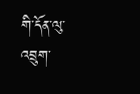གི་དོན་ལུ་ འབྲུག་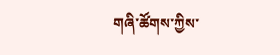གཞི་ཚོགས་ཀྱིས་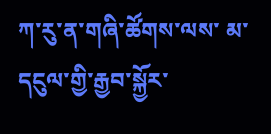ཀ་རུ་ན་གཞི་ཚོགས་ལས་ མ་དངུལ་གྱི་རྒྱབ་སྐྱོར་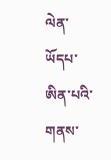ལེན་ཡོདཔ་ཨིན་པའི་གནས་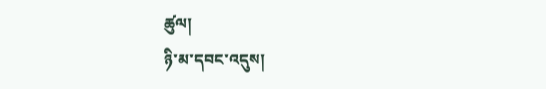ཚུལ།
ཉི་མ་དབང་འདུས།